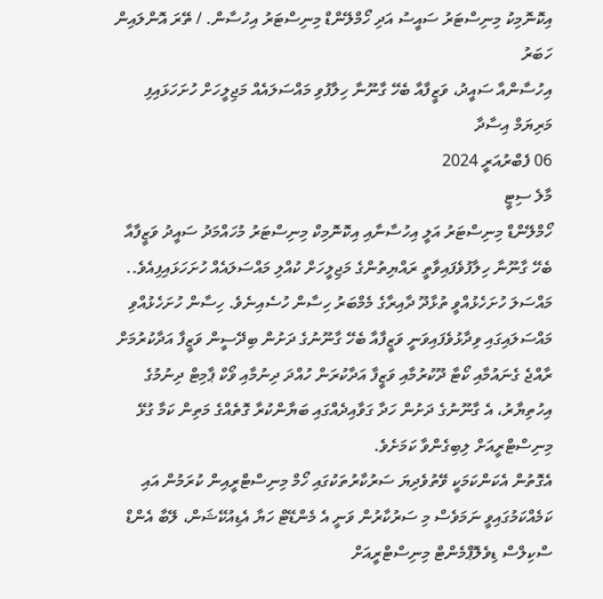އިކޮނޮމިކު މިނިސްޓަރު ސައީސު އަދި ހޯމްލޭންޑް މިނިސްޓަރު އިހުސާން. / ތޭރަ އޮންލައިން
ހަބަރު
އިހުސާންއާ ސައީދު، ވަޒީފާއާ ބެހޭ ގާނޫނާ ހިލާފުވި މައްސަލައެއް މަޖިލީހަށް ހުށަހަޅައިފި
މަރިޔަމް އިސާދާ
06 ފެބްރުއަރީ 2024
މާލެ ސިޓީ
ހޯމްލޭންޑް މިނިސްޓަރު އަލީ އިހުސާނާއި އިކޮނޮމިކް މިނިސްޓަރު މުހައްމަދު ސައީދު ވަޒީފާއާ ބެހޭ ގާނޫނާ ހިލާފުވެފައިވާތީ ރައްޔިތުންގެ މަޖިލީހަށް ކުއްލި މައްސަލައެއް ހުށަހަޅައިފިއެވެ..
މައްސަލަ ހުށަހެޅުއްވީ ތުޅާދޫ ދާއިރާގެ މެމްބަރު ހިސާން ހުސެއިނެވެ. ހިސާން ހުށަހެޅުއްވި މައްސަލައިގައި ވިދާޅުވެފައިވަނީ ވަޒީފާއާ ބެހޭ ގާނޫނުގެ ދަށުން ބިދޭސީން ވަޒީފާ އަދާކުރުމަށް ރާއްޖެ ގެނައުމާއި ކޯޓާ ދޫކުރުމާއި ވަޒީފާ އަދާކުރަން ހުއްދަ ދިނުމާއި ވޯކް ޕާމިޓް ދިނުމުގެ އިހުތިޔާރު، އެ ގާނޫނުގެ ދަށުން ހަދާ ގަވާއިދެއްގައި ބަޔާންކުރާ ގޮތެއްގެ މަތިން ކަމާ ގުޅޭ މިނިސްޓްރީއަށް ލިބިގެންވާ ކަމަށެވެ.
އެގޮތުން އެކަންކަމަކީ ވޭތުވެދިޔަ ސަރުކާރުތަކުގައި ހޯމް މިނިސްޓްރީއިން ކުރަމުން އައި ކަމެއްކަމުގައިވީ ނަމަވެސް މި ސަރުކާރުން ވަނީ އެ މެންޑޭޓް ހަޔާ އެޑިއުކޭޝަން، ލޭބާ އެންޑް ސްކިލްސް ޑިވެލޮޕްމެންޓް މިނިސްޓްރީއަށް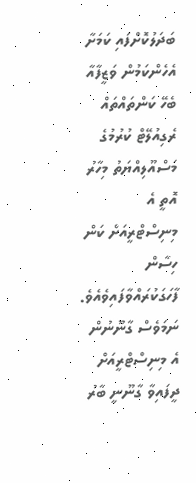ބަދަލުކޮށްފައި ކަމަށާ އެހެންކަމުން ވަޒީފާއާ ބެހޭ ކަންތައްތައް ރެގިއުލޭޓް ކުރުމުގެ މަސްއޫލިއްޔަތު މިހާރު އޮތީ އެ މިނިސްޓްރީއަށް ކަން ހިސާން ފާހަގަކުރައްވާފައިވެއެވެ.
ނަމަވެސް ގާނޫނުން އެ މިނިސްޓްރީއަށް ދީފައިވާ ގާނޫނީ ބާރު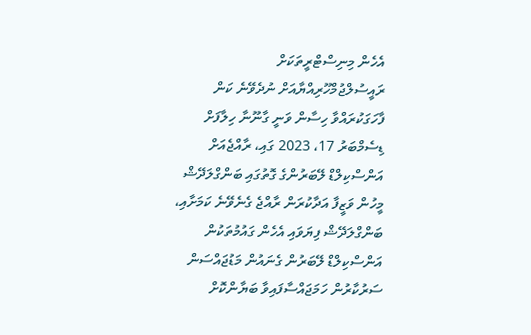އެހެން މިނިސްޓްރީތަކަށް ރައީސުލްޖުމްހޫރިއްޔާއަށް ނުދެވޭނެ ކަން ފާހަގަކުރައްވާ ހިސާން ވަނީ ގާނޫނާ ހިލާފަށް ޑިސެމްބަރު 17، 2023 ގައި، ރާއްޖެއަށް އަންސްކިލްޑް ލޭބަރުންގެ ގޮތުގައި ބަންގްލަދޭޝް މީހުން ވަޒީފާ އަދާކުރަން ރާއްޖެ ގެނެވޭނެ ކަމަށާއި، ބަންގްލަދޭޝް ފިޔަވައި އެހެން ގައުމުތަކުން އަންސްކިލްޑް ލޭބަރުން ގެނައުން މަޑުޖައްސަން ސަރުކާރުން ހަމަޖައްސާފައިވާ ބަޔާންކޮށް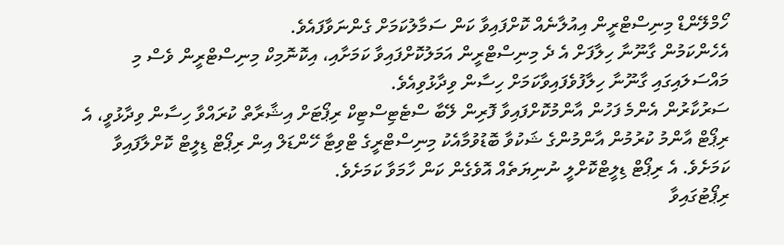ހޯމްލޭންޑް މިނިސްޓްރީން އިއުލާނެއް ކޮށްފައިވާ ކަން ސަމާލުކަމަށް ގެންނަވާފައެވެ.
އެހެންކަމުން ގާނޫނާ ހިލާފަށް އެ ދެ މިނިސްޓްރީން އަމަލުކޮށްފައިވާ ކަމަށާއި، އިކޮނޮމިކް މިނިސްޓްރީން ވެސް މި މައްސަލައިގައި ގާނޫނާ ހިލާފުވެފައިވާކަމަށް ހިސާން ވިދާޅުވިއެވެ.
ސަރުކާރުން އެންމެ ފަހުން އާންމުކޮށްފައިވާ ފޮރިން ލޭބާ ސްޓެޓިސްޓިކް ރިޕޯޓަށް އިޝާރާތް ކުރައްވާ ހިސާން ވިދާޅުވީ، އެ ރިޕޯޓް އާންމު ކުރުމުން އާންމުންގެ ޝަކުވާ ބޮޑުވުމާއެކު މިނިސްޓްރީގެ ޓްވިޓާ ހޭންޑަލް އިން ރިޕޯޓް ޑިލީޓް ކޮށްލާފައިވާ ކަމަށެވެ. އެ ރިޕޯޓް ޑިލީޓްކޮށްލީ ނުނިޔަތެއް އޮވެގެން ކަން ހާމަވާ ކަމަށެވެ.
ރިޕޯޓުގައިވާ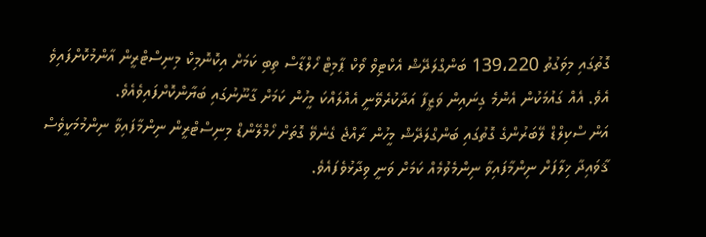ގޮތުގައި މިވަގުތު 139،220 ބަންގްލަދޭޝް އެކްޓިވް ވޯކް ޕާމިޓް ހޯލްޑާސް ތިބި ކަމަށް އިކޮނޮމިކް މިނިސްޓްރީން އާންމުކޮށްފައިވެ އެވެ. އެއް ގައުމަކުން އެންމެ ގިނައިން ވަޒީފާ އަދާކުރެވޭނީ އެއްލައްކަ މީހުން ކަމަށް ގާނޫނުގައި ބަޔާންކޮށްފައިވެއެވެ.
އަން ސްކިލްޑް ލޭބަރުންގެ ގޮތުގައި ބަންގްލަދޭޝް މީހުން ރާއްޖެ ގެނެވޭ ގޮތަށް ހޯމްލޭންޑް މިނިސްޓްރީން ނިންމާފައިވާ ނިންމުމަކީވެސް ޤާވައިދާ ޚިލާފަށް ނިންމާފައިވާ ނިންމެވުމެއް ކަމަށް ވަނީ ވިދާޅުވެފައެވެ.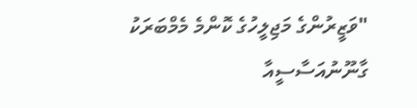"ވަޒީރުންގެ މަޖިލީހުގެ ކޮންމެ މެމްބަރަކު ގާނޫނުއަސާސީއާ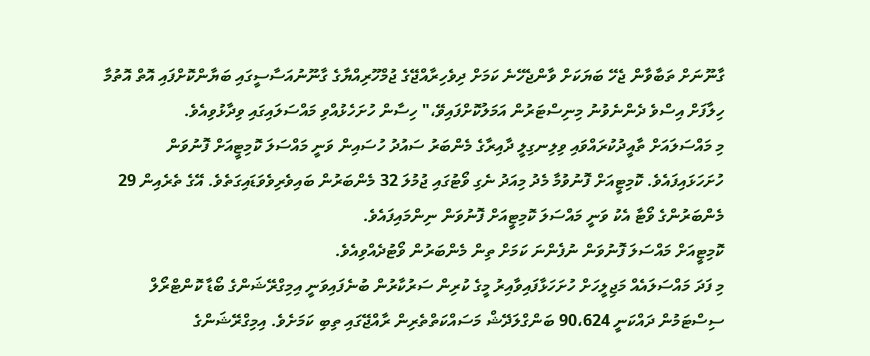ގާނޫނަށް ތަބާވާން ޖެހޭ ބަޔަކަށް ވާންޖެހޭނެ ކަމަށް ދިވެހިރާއްޖޭގެ ޖުމްހޫރިއްޔާގެ ގާނޫނުއަސާސީގައި ބަޔާންކޮށްފައި އޮތް އޮތުމާ ހިލާފަށް އިސްވެ ދެންނެވުނު މިނިސްޓަރުން އަމަލުކޮށްފައިވޭ،" ހިސާން ހުށަހެޅުއްވި މައްސަލައިގައި ވިދާޅުވިއެވެ.
މި މައްސަލައަށް ތާއީދުކުރައްވައި ވިލިނގިލީ ދާއިރާގެ މެންބަރު ސައުދު ހުސައިން ވަނީ މައްސަލަ ކޮމިޓީއަށް ފޮނުވަން ހުށަހަޅައިފައެވެ. ކޮމިޓީއަށް ފޮނުވުމާ މެދު މިއަދު ނެގި ވޯޓުގައި ޖުމުލަ 32 މެންބަރުން ބައިވެރިވެވަޑައިގަތެވެ. އޭގެ ތެރެއިން 29 މެންބަރުންގެ ވޯޓާ އެކު ވަނީ މައްސަލަ ކޮމިޓީއަށް ފޮނުވަން ނިންމައިފައެވެ.
ކޮމިޓީއަށް މައްސަލަ ފޮނުވަން ނުފެންނަ ކަމަށް ތިން މެންބަރުން ވޯޓުދެއްވިއެވެ.
މި ފަދަ މައްސަލައެއް މަޖިލީހަށް ހުށަހަޅާފައިވާއިރު މީގެ ކުރިން ސަރުކާރުން ބުނެފައިވަނީ އިމިގްރޭޝަންގެ ބޯޑާ ކޮންޓްރޯލް ސިސްޓަމުން ދައްކަނީ 90،624 ބަންގްލަދޭޝް މަސައްކަތްތެރިން ރާއްޖޭގައި ތިބި ކަމަށެވެ. އިމިގްރޭޝަންގެ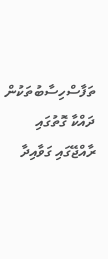ތަފާސްހިސާބުތަކުން ދައްކާ ގޮތުގައި ރާއްޖޭގައި ގަވާއިދާ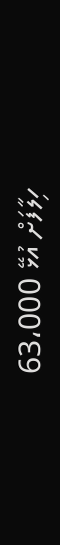ހިލާފަށް އުޅޭ 63،000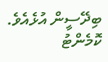ބިދޭސީން އުޅެއެވެ.
ކޮމެންޓު